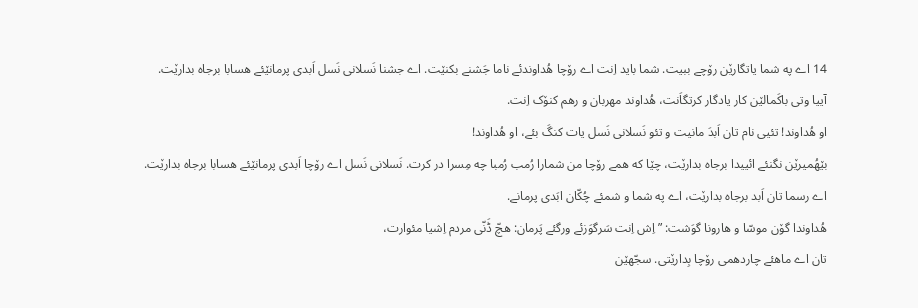14 اے په شما یاتگارێن رۆچے ببیت. شما باید اِنت اے رۆچا هُداوندئے ناما جَشنے بکنێت. اے جشنا نَسلانی نَسل اَبدی پرمانێئے هسابا برجاه بدارێت.
آییا وتی باکَمالێن کار یادگار کرتگاَنت، هُداوند مهربان و رهم کنۆک اِنت.
او هُداوند! تئیی نام تان اَبدَ مانیت و تئو نَسلانی نَسل یات کنگَ بئے، او هُداوند!
بێهُمیرێن نگنئے ائییدا برجاه بدارێت، چێا که همے رۆچا من شمارا رُمب رُمبا چه مِسرا در کرت. نَسلانی نَسل اے رۆچا اَبدی پرمانێئے هسابا برجاه بدارێت.
اے رسما تان اَبد برجاه بدارێت، اے په شما و شمئے چُکّان ابَدی پرمانے.
هُداوندا گۆن موسّا و هارونا گوَشت: ”اِش اِنت سَرگوَزئے ورگئے پَرمان: هچّ ڈَنّی مردم اِشیا مئوارت،
تان اے ماهئے چاردهمی رۆچا بِدارێتی. سجّهێن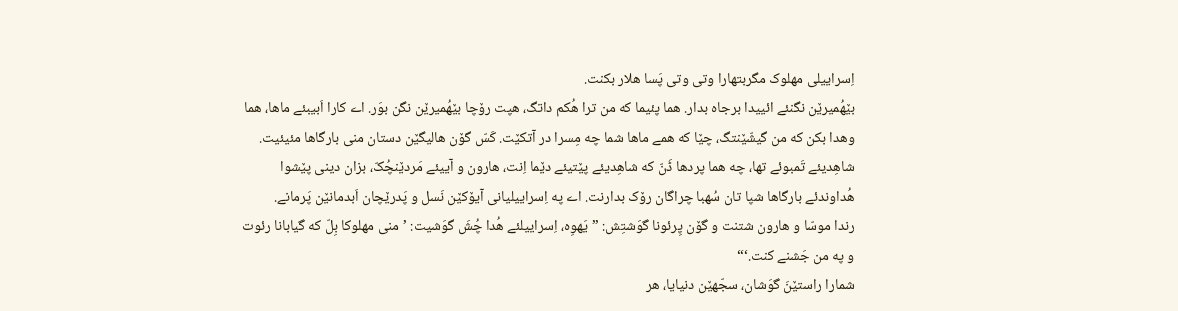اِسراییلی مهلوک مگربتهارا وتی وتی پَسا هلار بکنت.
بێهُمیرێن نگنئے ائییدا برجاه بدار. هما پئیما که من ترا هُکم داتگ، هپت رۆچا بێهُمیرێن نگن بوَر. اے کارا اَبیبئے ماها، هما وهدا بکن که من گیشّێنتگ، چێا که همے ماها شما چه مِسرا در آتکێت. کَسّ گۆن هالیگێن دستان منی بارگاها مئیئیت.
شاهِدیئے تَمبوئے تها، چه هما پردها ڈَنّ که شاهِدیئے پێتیئے دێما اِنت، هارون و آییئے مَردێنچُکّ، بزان دینی پێشوا هُداوندئے بارگاها شپا تان سُهبا چراگان رۆک بدارنت. اے په اِسراییلیانی آیۆکێن نَسل و پَدرێچان اَبدمانێن پَرمانے.
رندا موسّا و هارون شتنت و گۆن پِرئونا گوَشتِش: ”یَهوِه، اِسراییلئے هُدا چُشَ گوَشیت: ’منی مهلوکا بِلّ که گیابانا رئوت و په من جَشنے کنت.‘“
شمارا راستێنَ گوَشان، سجّهێن دنیایا، هر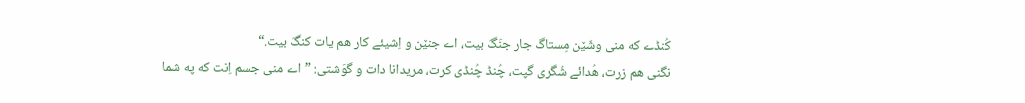کُنڈے که منی وشّێن مِستاگ جار جنَگَ بیت، اے جنێن و اِشیئے کار هم یات کنگَ بیت.“
نگنی هم زرت، هُدائے شُگری گپت، چُنڈ چُنڈی کرت، مریدانا دات و گوَشتی: ”اے منی جسم اِنت که په شما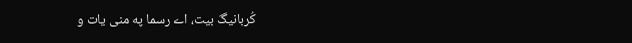کُربانیگَ بیت، اے رسما په منی یات و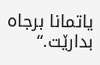یاتمانا برجاه بدارێت.“